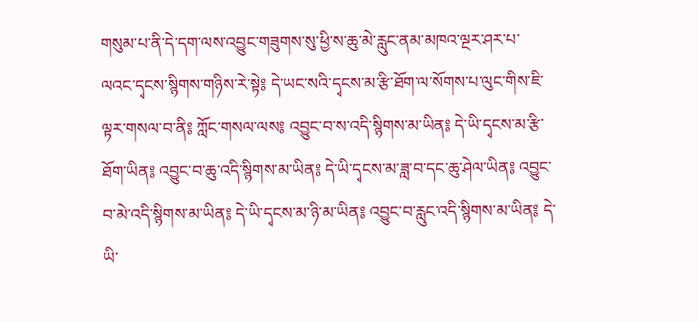གསུམ་པ་ནི་དེ་དག་ལས་འབྱུང་གཟུགས་སུ་ཕྱི་ས་ཆུ་མེ་རླུང་ནམ་མཁའ་ལྔར་ཤར་པ་ལའང་དྭངས་སྙིགས་གཉིས་རེ་སྟེ༔ དེ་ཡང་སའི་དྭངས་མ་རྩི་ཐོག་ལ་སོགས་པ་ལུང་གིས་ཇི་ལྟར་གསལ་བ་ནི༔ ཀློང་གསལ་ལས༔ འབྱུང་བ་ས་འདི་སྙིགས་མ་ཡིན༔ དེ་ཡི་དྭངས་མ་རྩི་ཐོག་ཡིན༔ འབྱུང་བ་ཆུ་འདི་སྙིགས་མ་ཡིན༔ དེ་ཡི་དྭངས་མ་ཟླ་བ་དང་ཆུ་ཤེལ་ཡིན༔ འབྱུང་བ་མེ་འདི་སྙིགས་མ་ཡིན༔ དེ་ཡི་དྭངས་མ་ཉི་མ་ཡིན༔ འབྱུང་བ་རླུང་འདི་སྙིགས་མ་ཡིན༔ དེ་ཡི་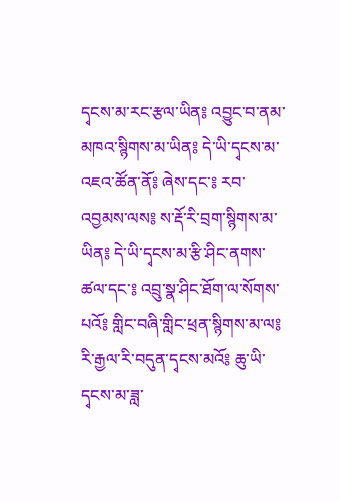དྭངས་མ་རང་རྩལ་ཡིན༔ འབྱུང་བ་ནམ་མཁའ་སྙིགས་མ་ཡིན༔ དེ་ཡི་དྭངས་མ་འཇའ་ཚོན་ནོ༔ ཞེས་དང་༔ རབ་འབྱམས་ལས༔ ས་རྡོ་རི་བྲག་སྙིགས་མ་ཡིན༔ དེ་ཡི་དྭངས་མ་རྩི་ཤིང་ནགས་ཚལ་དང་༔ འབྲུ་སྣ་ཤིང་ཐོག་ལ་སོགས་པའོ༔ གླིང་བཞི་གླིང་ཕྲན་སྙིགས་མ་ལ༔ རི་རྒྱལ་རི་བདུན་དྭངས་མའོ༔ ཆུ་ཡི་དྭངས་མ་ཟླ་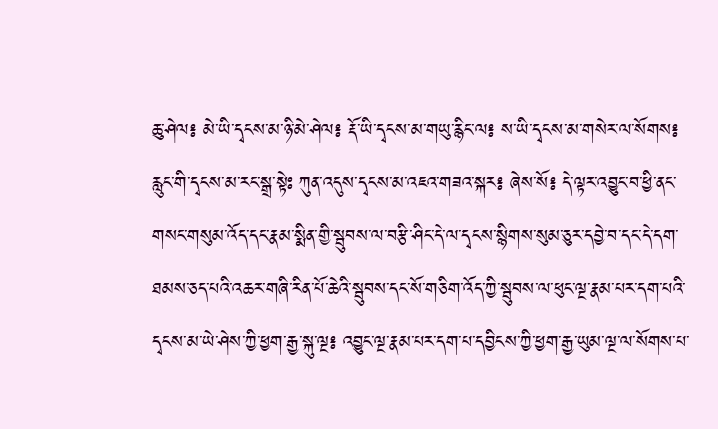ཆུ་ཤེལ༔ མེ་ཡི་དྭངས་མ་ཉི་མེ་ཤེལ༔ རྡོ་ཡི་དྭངས་མ་གཡུ་རྙིང་ལ༔ ས་ཡི་དྭངས་མ་གསེར་ལ་སོགས༔ རླུང་གི་དྭངས་མ་རང་སྒྲ་སྟེཿ ཀུན་འདུས་དྭངས་མ་འཇའ་གཟའ་སྐར༔ ཞེས་སོ༔ དེ་ལྟར་འབྱུང་བ་ཕྱི་ནང་གསང་གསུམ་འོད་དང་རྣམ་སྨིན་གྱི་སྦུབས་ལ་བརྩི་ཤིང་དེ་ལ་དྭངས་སྙིགས་སུམ་ཅུར་དབྱེ་བ་དང་དེ་དག་ཐམས་ཅད་པའི་འཆར་གཞི་རིན་པོ་ཆེའི་སྦུབས་དང་སོ་གཅིག་འོད་ཀྱི་སྦུབས་ལ་ཕུང་ལྔ་རྣམ་པར་དག་པའི་དྭངས་མ་ཡེ་ཤེས་ཀྱི་ཕྱག་རྒྱ་སྐུ་ལྔ༔ འབྱུང་ལྔ་རྣམ་པར་དག་པ་དབྱིངས་ཀྱི་ཕྱག་རྒྱ་ཡུམ་ལྔ་ལ་སོགས་པ་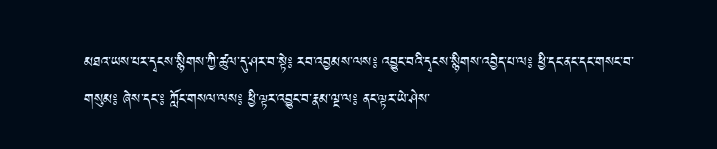མཐའ་ཡས་པར་དྭངས་སྙིགས་ཀྱི་ཚུལ་དུ་ཤར་བ་སྟེ༔ རབ་འབྱམས་ལས༔ འབྱུང་བའི་དྭངས་སྙིགས་འབྱེད་པ་ལ༔ ཕྱི་དང་ནང་དང་གསང་བ་གསུམ༔ ཞེས་དང་༔ ཀློང་གསལ་ལས༔ ཕྱི་ལྟར་འབྱུང་བ་རྣམ་ལྔ་ལ༔ ནང་ལྟར་ཡེ་ཤེས་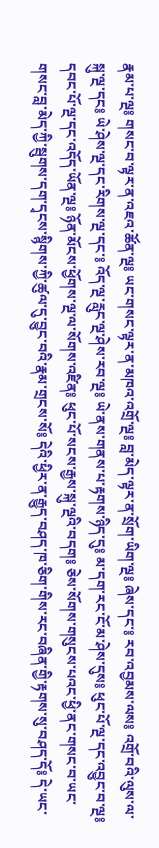རྣམ་པ་ལྔ༔ གསང་བ་ལྟར་ན་འཇའ་ཚོན་ལྔ༔ ཡང་གསང་ལྟར་ན་མཁའ་འགྲོ་ལྔ༔ བླ་མེད་ལྟར་ན་སྲོག་ཡིག་ལྔ༔ ཞེས་དང་༔ རབ་འབྱམས་ལས༔ འགྲོ་བའི་ལུས་ལ་སྐུ་ལྔ་དང༔ ཡེ་ཤེས་ལྔ་དང་རིགས་ལྔ་དང་༔ འོད་ལྔ་རླུང་ལྔ་ཤེས་རབ་ལྔ༔ ཡེ་ནས་གནས་པ་རྟགས་ཉིད་དུ༔ མ་དག་རང་ངོ་མ་ཤེས་དུས༔ ཕུང་པོ་ལྔ་དང་འབྱུང་བ་ལྔ༔ དབང་པོ་ལྔ་དང་འདོད་ཡོན་ལྔ༔ ཉོན་མོངས་ཕྱོགས་ལྔ་ལ་སོགས་འཛིན༔ ཕུང་པོ་སངས་རྒྱས་སྐུ་ལྔའི་བདག༔ ཅེས་སོགས་གསུངས་པའང་ཕྱི་ནང་གསང་བ་ཡང་གསང་བླ་མེད་ཀྱི་སྦུགས་དག་དྭངས་སྙིགས་ཀྱི་ཚུལ་དུ་བྱུང་བའི་རྣམ་གྲངས་སོ༔ དེའི་ཕྱིར་ན་རྒྱུད་བཤད་ཁ་ཅིག་གིས་རང་བཞིན་གྱི་རྟགས་སུ་བཤད་དོ༔ དེ་ཡང་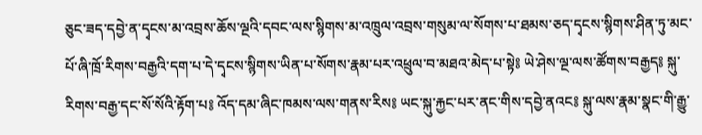ཅུང་ཟད་དབྱེ་ན་དྭངས་མ་འབྲས་ཆོས་ལྔའི་དབང་ལས་སྙིགས་མ་འཁྲུལ་འབྲས་གསུམ་ལ་སོགས་པ་ཐམས་ཅད་དྭངས་སྙིགས་ཤིན་ཏུ་མང་པོ་ཞི་ཁྲོ་རིགས་བརྒྱའི་དག་པ་དེ་དྭངས་སྙིགས་ཡིན་པ་སོགས་རྣམ་པར་འཕྲུལ་བ་མཐའ་མེད་པ་སྟེ༔ ཡེ་ཤེས་ལྔ་ལས་ཚོགས་བརྒྱད༔ སྐུ་རིགས་བརྒྱ་དང་སོ་སོའི་རྟོག་པ༔ འོད་དམ་ཞིང་ཁམས་ལས་གནས་རིས༔ ཡང་སྐུ་རྐྱང་པར་ནང་གིས་དབྱེ་ནའང༔ སྐུ་ལས་རྣམ་སྣང་གི་རྒྱུ་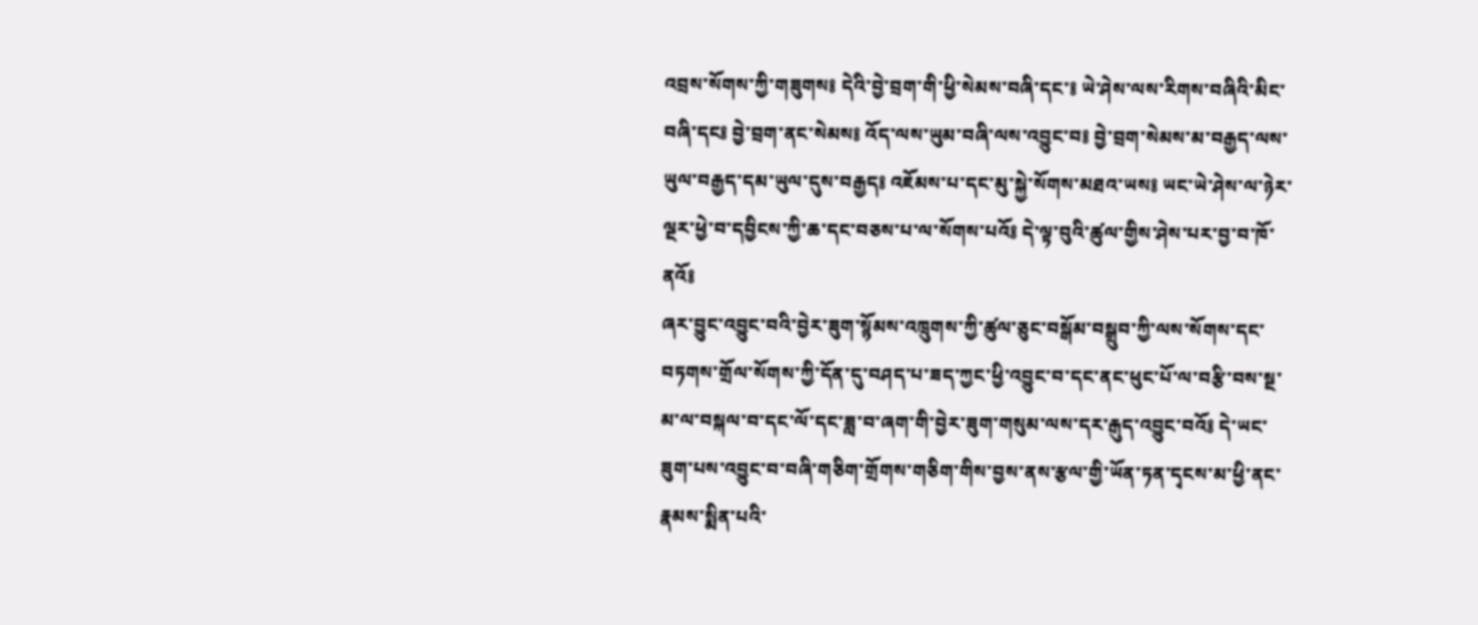འབྲས་སོགས་ཀྱི་གཟུགས༔ དེའི་བྱེ་བྲག་གི་ཕྱི་སེམས་བཞི་དང་༔ ཡེ་ཤེས་ལས་རིགས་བཞིའི་མིང་བཞི་དང༔ བྱེ་བྲག་ནང་སེམས༔ འོད་ལས་ཡུམ་བཞི་ལས་འབྱུང་བ༔ བྱེ་བྲག་སེམས་མ་བརྒྱད་ལས་ཡུལ་བརྒྱད་དམ་ཡུལ་དུས་བརྒྱད༔ འཇོམས་པ་དང་མུ་སྐྱེ་སོགས་མཐའ་ཡས༔ ཡང་ཡེ་ཤེས་ལ་ཉེར་ལྔར་ཕྱེ་བ་དབྱིངས་ཀྱི་ཆ་དང་བཅས་པ་ལ་སོགས་པའོ༔ དེ་ལྟ་བུའི་ཚུལ་གྱིས་ཤེས་པར་བྱ་བ་ཁོ་ནའོ༔
ཞར་བྱུང་འབྱུང་བའི་བྱེར་ཟུག་སྙོམས་འཁྲུགས་ཀྱི་ཚུལ་ཅུང་བསྒོམ་བསྒྲུབ་ཀྱི་ལས་སོགས་དང་བཏགས་གྲོལ་སོགས་ཀྱི་དོན་དུ་བཤད་པ་ཟད་ཀྱང་ཕྱི་འབྱུང་བ་དང་ནང་ཕུང་པོ་ལ་བརྩི་བས་སྔ་མ་ལ་བསྐལ་བ་དང་ལོ་དང་ཟླ་བ་ཞག་གི་བྱེར་ཟུག་གསུམ་ལས་དར་རྒུད་འབྱུང་བའོ༔ དེ་ཡང་ཟུག་པས་འབྱུང་བ་བཞི་གཅིག་གྲོགས་གཅིག་གིས་བྱས་ནས་རྩལ་གྱི་ཡོན་ཏན་དྭངས་མ་ཕྱི་ནང་རྣམས་སྨིན་པའི་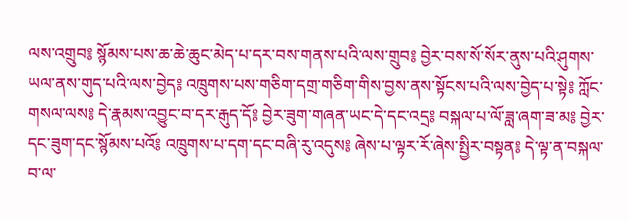ལས་འགྲུབ༔ སྙོམས་པས་ཆ་ཆེ་ཆུང་མེད་པ་དར་བས་གནས་པའི་ལས་གྲུབ༔ བྱེར་བས་སོ་སོར་ནུས་པའི་ཤུགས་ཡལ་ནས་གུད་པའི་ལས་བྱེད༔ འཁྲུགས་པས་གཅིག་དགྲ་གཅིག་གིས་བྱས་ནས་སྟོངས་པའི་ལས་བྱེད་པ་སྟེ༔ ཀློང་གསལ་ལས༔ དེ་རྣམས་འབྱུང་བ་དར་རྒུད་དོ༔ བྱེར་ཟུག་གཞན་ཡང་དེ་དང་འདྲ༔ བསྐལ་པ་ལོ་ཟླ་ཞག་ཟ་མ༔ བྱེར་དང་ཟུག་དང་སྙོམས་པའོ༔ འཁྲུགས་པ་དག་དང་བཞི་རུ་འདུས༔ ཞེས་པ་ལྟར་རོ་ཞེས་སྤྱིར་བསྟན༔ དེ་ལྟ་ན་བསྐལ་བ་ལ་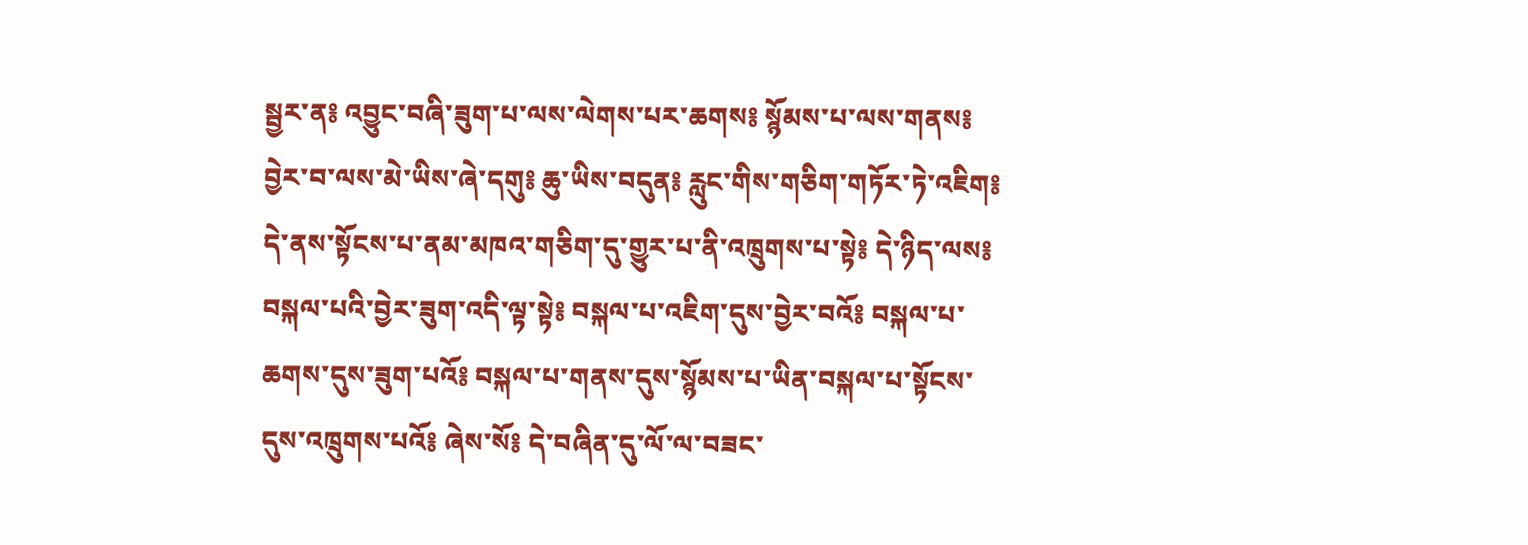སྦྱར་ན༔ འབྱུང་བཞི་ཟུག་པ་ལས་ལེགས་པར་ཆགས༔ སྙོམས་པ་ལས་གནས༔ བྱེར་བ་ལས་མེ་ཡིས་ཞེ་དགུ༔ ཆུ་ཡིས་བདུན༔ རླུང་གིས་གཅིག་གཏོར་ཏེ་འཇིག༔ དེ་ནས་སྟོངས་པ་ནམ་མཁའ་གཅིག་དུ་གྱུར་པ་ནི་འཁྲུགས་པ་སྟེ༔ དེ་ཉིད་ལས༔ བསྐལ་པའི་བྱེར་ཟུག་འདི་ལྟ་སྟེ༔ བསྐལ་པ་འཇིག་དུས་བྱེར་བའོ༔ བསྐལ་པ་ཆགས་དུས་ཟུག་པའོ༔ བསྐལ་པ་གནས་དུས་སྙོམས་པ་ཡིན་བསྐལ་པ་སྟོངས་དུས་འཁྲུགས་པའོ༔ ཞེས་སོ༔ དེ་བཞིན་དུ་ལོ་ལ་བཟང་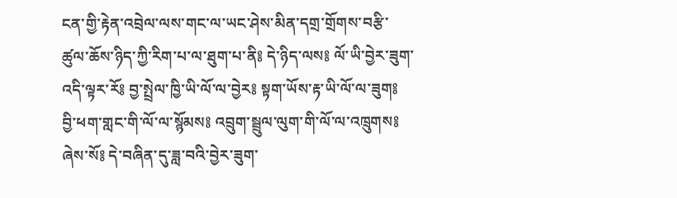ངན་གྱི་རྟེན་འབྲེལ་ལས་གང་ལ་ཡང་ཤེས་མིན་དགྲ་གྲོགས་བརྩི་ཚུལ་ཆོས་ཉིད་ཀྱི་རིག་པ་ལ་ཐུག་པ་ནི༔ དེ་ཉིད་ལས༔ ལོ་ཡི་བྱེར་ཟུག་འདི་ལྟར་རོ༔ བྱ་སྤྲེལ་ཁྱི་ཡི་ལོ་ལ་བྱེར༔ སྟག་ཡོས་རྟ་ཡི་ལོ་ལ་ཟུག༔ བྱི་ཕག་གླང་གི་ལོ་ལ་སྙོམས༔ འབྲུག་སྦྲུལ་ལུག་གི་ལོ་ལ་འཁྲུགས༔ ཞེས་སོ༔ དེ་བཞིན་དུ་ཟླ་བའི་བྱེར་ཟུག་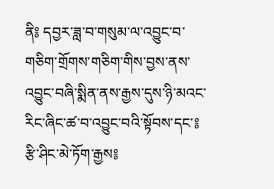ནི༔ དབྱར་ཟླ་བ་གསུམ་ལ་འབྱུང་བ་གཅིག་གྲོགས་གཅིག་གིས་བྱས་ནས་འབྱུང་བཞི་སྨིན་ནས་རྒྱས་དུས་ཉི་མའང་རིང་ཞིང་ཚ་བ་འབྱུང་བའི་སྟོབས་དང་༔ རྩི་ཤིང་མེ་ཏོག་རྒྱས༔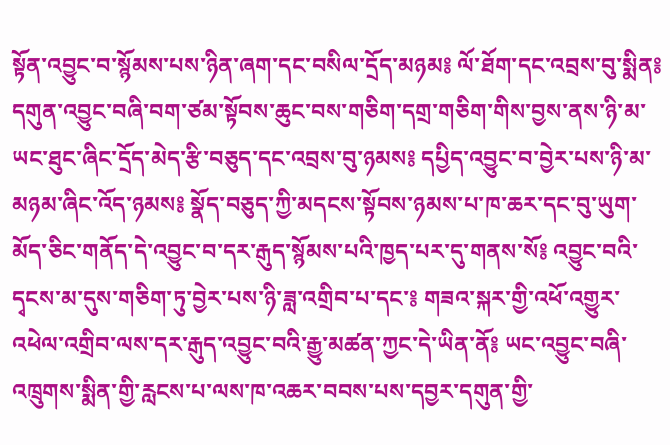སྟོན་འབྱུང་བ་སྙོམས་པས་ཉིན་ཞག་དང་བསིལ་དྲོད་མཉམ༔ ལོ་ཐོག་དང་འབྲས་བུ་སྨིན༔ དགུན་འབྱུང་བཞི་བག་ཙམ་སྟོབས་ཆུང་བས་གཅིག་དགྲ་གཅིག་གིས་བྱས་ནས་ཉི་མ་ཡང་ཐུང་ཞིང་དྲོད་མེད་རྩི་བཅུད་དང་འབྲས་བུ་ཉམས༔ དཔྱིད་འབྱུང་བ་བྱེར་པས་ཉི་མ་མཉམ་ཞིང་འོད་ཉམས༔ སྣོད་བཅུད་ཀྱི་མདངས་སྟོབས་ཉམས་པ་ཁ་ཆར་དང་བུ་ཡུག་མོད་ཅིང་གནོད་དེ་འབྱུང་བ་དར་རྒུད་སྙོམས་པའི་ཁྱད་པར་དུ་གནས་སོ༔ འབྱུང་བའི་དྭངས་མ་དུས་གཅིག་ཏུ་བྱེར་པས་ཉི་ཟླ་འགྲིབ་པ་དང་༔ གཟའ་སྐར་གྱི་འཕོ་འགྱུར་འཕེལ་འགྲིབ་ལས་དར་རྒུད་འབྱུང་བའི་རྒྱུ་མཚན་ཀྱང་དེ་ཡིན་ནོ༔ ཡང་འབྱུང་བཞི་འཁྲུགས་སྨིན་གྱི་རླངས་པ་ལས་ཁ་འཆར་བབས་པས་དབྱར་དགུན་གྱི་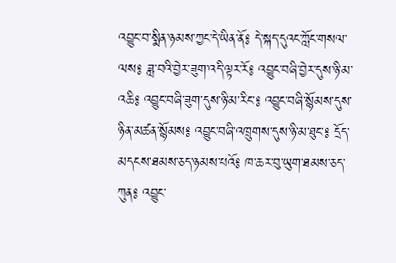འབྱུང་བ་སྨིན་ཉམས་ཀྱང་དེ་ཡིན་ནོ༔ དེ་སྐད་དུའང་ཀློང་གསལ་ལས༔ ཟླ་བའི་བྱེར་ཟུག་འདི་ལྟར་རོ༔ འབྱུང་བཞི་བྱེར་དུས་ཉི་མ་འཆི༔ འབྱུང་བཞི་ཟུག་དུས་ཉི་མ་རིང་༔ འབྱུང་བཞི་སྙོམས་དུས་ཉིན་མཚན་སྙོམས༔ འབྱུང་བཞི་འཁྲུགས་དུས་ཉི་མ་ཐུང་༔ དྲོད་མདངས་ཐམས་ཅད་ཉམས་པའོ༔ ཁ་ཆར་བུ་ཡུག་ཐམས་ཅད་ཀུན༔ འབྱུང་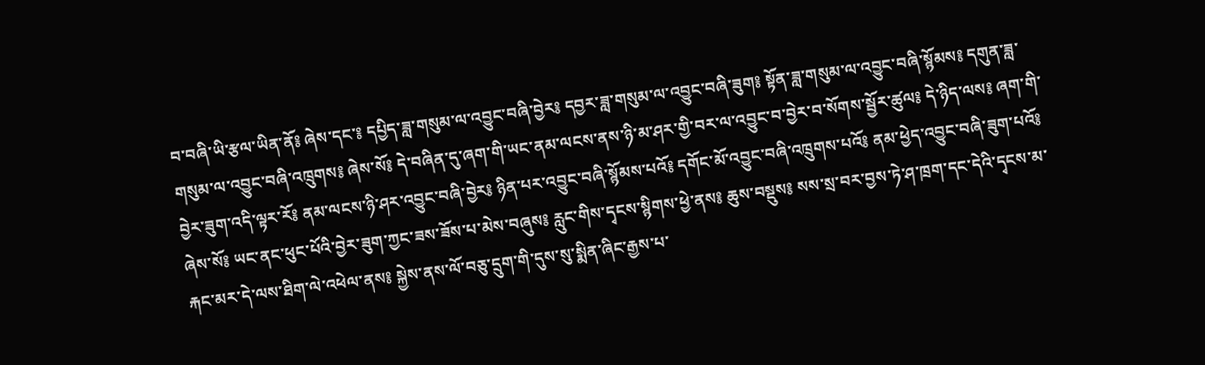བ་བཞི་ཡི་རྩལ་ཡིན་ནོ༔ ཞེས་དང་༔ དཔྱིད་ཟླ་གསུམ་ལ་འབྱུང་བཞི་བྱེར༔ དབྱར་ཟླ་གསུམ་ལ་འབྱུང་བཞི་ཟུག༔ སྟོན་ཟླ་གསུམ་ལ་འབྱུང་བཞི་སྙོམས༔ དགུན་ཟླ་གསུམ་ལ་འབྱུང་བཞི་འཁྲུགས༔ ཞེས་སོ༔ དེ་བཞིན་དུ་ཞག་གི་ཡང་ནམ་ལངས་ནས་ཉི་མ་ཤར་གྱི་བར་ལ་འབྱུང་བ་བྱེར་བ་སོགས་སྦྱོར་ཚུལ༔ དེ་ཉིད་ལས༔ ཞག་གི་བྱེར་ཟུག་འདི་ལྟར་རོ༔ ནམ་ལངས་ཉི་ཤར་འབྱུང་བཞི་བྱེར༔ ཉིན་པར་འབྱུང་བཞི་སྙོམས་པའོ༔ དགོང་མོ་འབྱུང་བཞི་འཁྲུགས་པའོ༔ ནམ་ཕྱེད་འབྱུང་བཞི་ཟུག་པའོ༔ ཞེས་སོ༔ ཡང་ནང་ཕུང་པོའི་བྱེར་ཟུག་ཀྱང་ཟས་ཟོས་པ་མེས་བཞུས༔ རླུང་གིས་དྭངས་སྙིགས་ཕྱེ་ནས༔ ཆུས་བསྡུས༔ སས་སྲ་བར་བྱས་ཏེ་ཤ་ཁྲག་དང་དེའི་དྭངས་མ་རྐང་མར་དེ་ལས་ཐིག་ལེ་འཕེལ་ནས༔ སྐྱེས་ནས་ལོ་བཅུ་དྲུག་གི་དུས་སུ་སྨིན་ཞིང་རྒྱས་པ་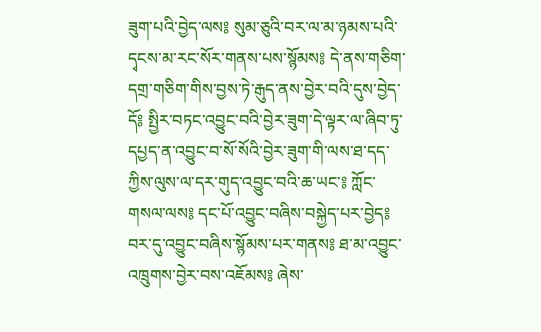ཟུག་པའི་བྱེད་ལས༔ སུམ་ཅུའི་བར་ལ་མ་ཉམས་པའི་དྭངས་མ་རང་སོར་གནས་པས་སྙོམས༔ དེ་ནས་གཅིག་དགྲ་གཅིག་གིས་བྱས་ཏེ་རྒུད་ནས་བྱེར་བའི་དུས་བྱེད་དོ༔ སྤྱིར་བཏང་འབྱུང་བའི་བྱེར་ཟུག་དེ་ལྟར་ལ་ཞིབ་ཏུ་དཔྱད་ན་འབྱུང་བ་སོ་སོའི་བྱེར་ཟུག་གི་ལས་ཐ་དད་ཀྱིས་ལུས་ལ་དར་གུད་འབྱུང་བའི་ཆ་ཡང་༔ ཀློང་གསལ་ལས༔ དང་པོ་འབྱུང་བཞིས་བསྐྱེད་པར་བྱེད༔ བར་དུ་འབྱུང་བཞིས་སྙོམས་པར་གནས༔ ཐ་མ་འབྱུང་འཁྲུགས་བྱེར་བས་འཇོམས༔ ཞེས་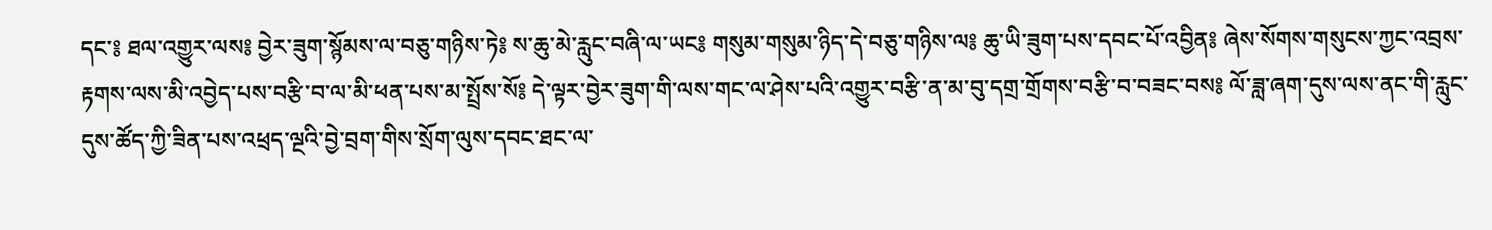དང་༔ ཐལ་འགྱུར་ལས༔ བྱེར་ཟུག་སྙོམས་ལ་བཅུ་གཉིས་ཏེ༔ ས་ཆུ་མེ་རླུང་བཞི་ལ་ཡང༔ གསུམ་གསུམ་ཉིད་དེ་བཅུ་གཉིས་ལ༔ ཆུ་ཡི་ཟུག་པས་དབང་པོ་འབྱིན༔ ཞེས་སོགས་གསུངས་ཀྱང་འབྲས་རྟགས་ལས་མི་འབྱེད་པས་བརྩི་བ་ལ་མི་ཕན་པས་མ་སྤྲོས་སོ༔ དེ་ལྟར་བྱེར་ཟུག་གི་ལས་གང་ལ་ཤེས་པའི་འགྱུར་བརྩི་ན་མ་བུ་དགྲ་གྲོགས་བརྩི་བ་བཟང་བས༔ ལོ་ཟླ་ཞག་དུས་ལས་ནང་གི་རླུང་དུས་ཚོད་ཀྱི་ཟིན་པས་འཕྲད་ལྔའི་བྱེ་བྲག་གིས་སྲོག་ལུས་དབང་ཐང་ལ་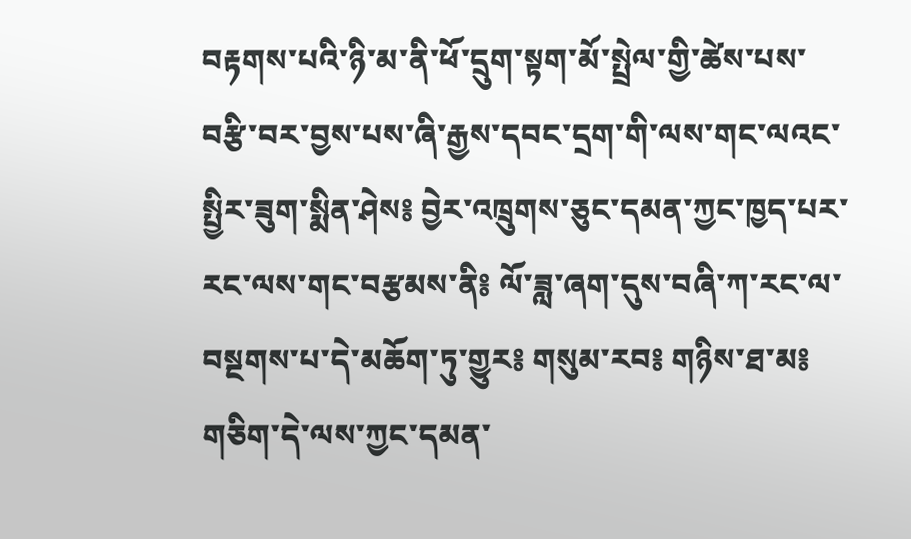བརྟགས་པའི་ཉི་མ་ནི་ཕོ་དྲུག་སྟག་མོ་སྤྲེལ་གྱི་ཚེས་པས་བརྩི་བར་བྱས་པས་ཞི་རྒྱས་དབང་དྲག་གི་ལས་གང་ལའང་སྤྱིར་ཟུག་སྨིན་ཤེས༔ བྱེར་འཁྲུགས་ཅུང་དམན་ཀྱང་ཁྱད་པར་རང་ལས་གང་བརྩམས་ནི༔ ལོ་ཟླ་ཞག་དུས་བཞི་ཀ་རང་ལ་བསྔགས་པ་དེ་མཆོག་ཏུ་གྱུར༔ གསུམ་རབ༔ གཉིས་ཐ་མ༔ གཅིག་དེ་ལས་ཀྱང་དམན་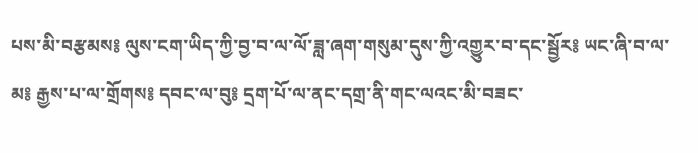པས་མི་བརྩམས༔ ལུས་ངག་ཡིད་ཀྱི་བྱ་བ་ལ་ལོ་ཟླ་ཞག་གསུམ་དུས་ཀྱི་འགྱུར་བ་དང་སྦྱོར༔ ཡང་ཞི་བ་ལ་མ༔ རྒྱས་པ་ལ་གྲོགས༔ དབང་ལ་བུ༔ དྲག་པོ་ལ་ནང་དགྲ་ནི་གང་ལའང་མི་བཟང་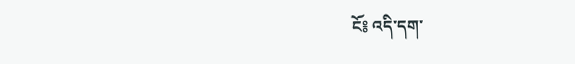ངོ༔ འདི་དག་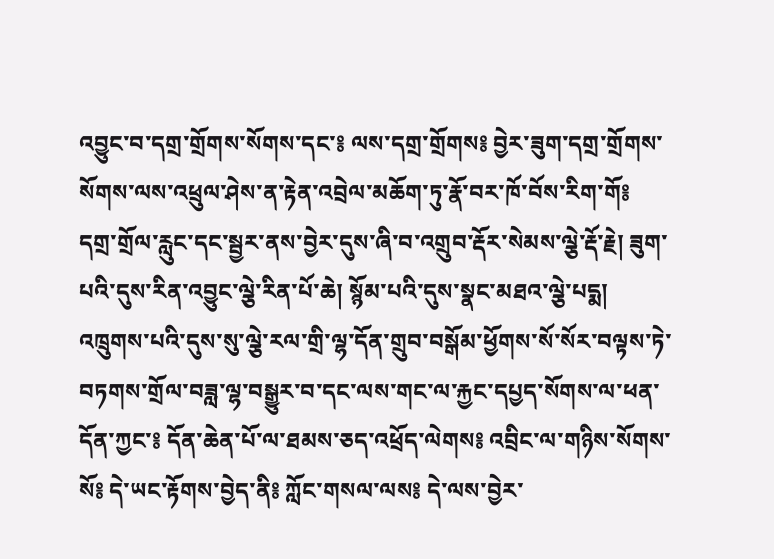འབྱུང་བ་དགྲ་གྲོགས་སོགས་དང་༔ ལས་དགྲ་གྲོགས༔ བྱེར་ཟུག་དགྲ་གྲོགས་སོགས་ལས་འཕྲུལ་ཤེས་ན་རྟེན་འབྲེལ་མཆོག་ཏུ་རྣོ་བར་ཁོ་བོས་རིག་གོ༔ དགྲ་གྲོལ་རླུང་དང་སྦྱར་ནས་བྱེར་དུས་ཞི་བ་འགྲུབ་རྡོར་སེམས་ལྕེ་རྡོ་རྗེ། ཟུག་པའི་དུས་རིན་འབྱུང་ལྕེ་རིན་པོ་ཆེ། སྙོམ་པའི་དུས་སྣང་མཐའ་ལྕེ་པདྨ། འཁྲུགས་པའི་དུས་སུ་ལྕེ་རལ་གྲི་ལྷ་དོན་གྲུབ་བསྒོམ་ཕྱོགས་སོ་སོར་བལྟས་ཏེ་བཏགས་གྲོལ་བཟླ་ལྷ་བསྒྱུར་བ་དང་ལས་གང་ལ་རྐྱང་དཔྱད་སོགས་ལ་ཕན་དོན་ཀྱང་༔ དོན་ཆེན་པོ་ལ་ཐམས་ཅད་འཕྲོད་ལེགས༔ འབྲིང་ལ་གཉིས་སོགས་སོ༔ དེ་ཡང་རྟོགས་བྱེད་ནི༔ ཀློང་གསལ་ལས༔ དེ་ལས་བྱེར་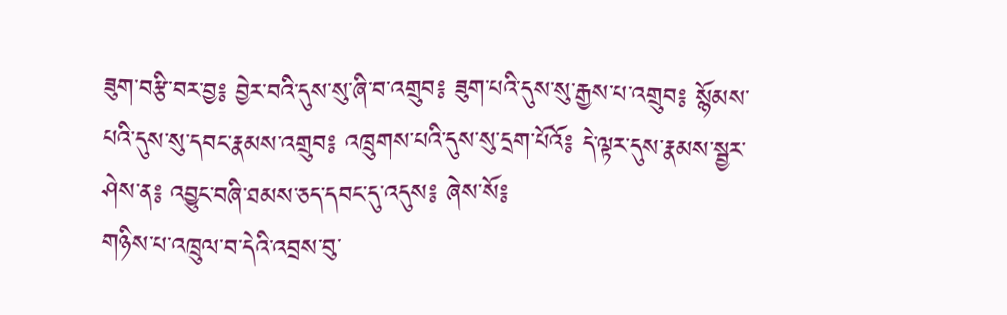ཟུག་བརྩི་བར་བྱ༔ བྱེར་བའི་དུས་སུ་ཞི་བ་འགྲུབ༔ ཟུག་པའི་དུས་སུ་རྒྱས་པ་འགྲུབ༔ སྙོམས་པའི་དུས་སུ་དབང་རྣམས་འགྲུབ༔ འཁྲུགས་པའི་དུས་སུ་དྲག་པོའོ༔ དེ་ལྟར་དུས་རྣམས་སྦྱར་ཤེས་ན༔ འབྱུང་བཞི་ཐམས་ཅད་དབང་དུ་འདུས༔ ཞེས་སོ༔
གཉིས་པ་འཁྲུལ་བ་དེའི་འབྲས་བུ་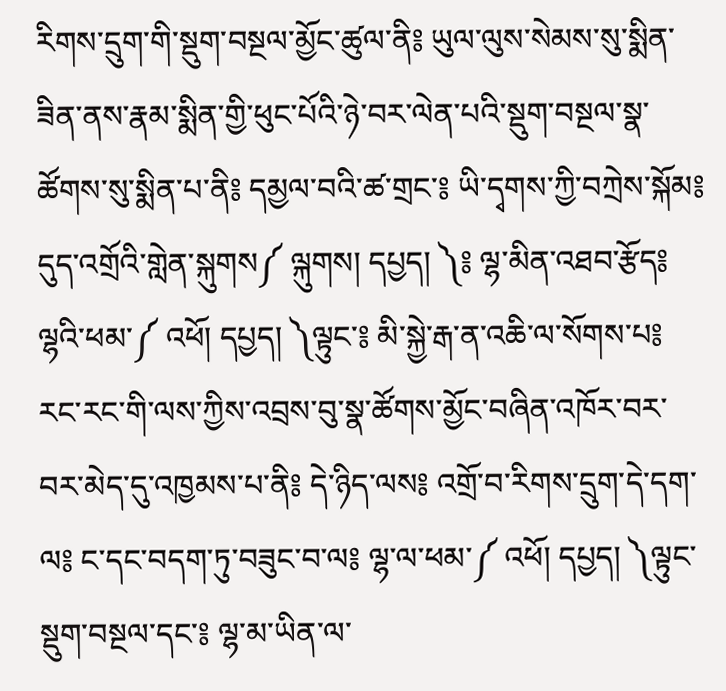རིགས་དྲུག་གི་སྡུག་བསྔལ་མྱོང་ཚུལ་ནི༔ ཡུལ་ལུས་སེམས་སུ་སྨིན་ཟིན་ནས་རྣམ་སྨིན་གྱི་ཕུང་པོའི་ཉེ་བར་ལེན་པའི་སྡུག་བསྔལ་སྣ་ཚོགས་སུ་སྨིན་པ་ནི༔ དམྱལ་བའི་ཚ་གྲང་༔ ཡི་དྭགས་ཀྱི་བཀྲེས་སྐོམ༔ དུད་འགྲོའི་གླེན་སྐུགས༼ ལྐུགས། དཔྱད། ༽༔ ལྷ་མིན་འཐབ་རྩོད༔ ལྷའི་ཕམ་༼ འཕོ། དཔྱད། ༽ལྟུང་༔ མི་སྐྱེ་རྒ་ན་འཆི་ལ་སོགས་པ༔ རང་རང་གི་ལས་ཀྱིས་འབྲས་བུ་སྣ་ཚོགས་མྱོང་བཞིན་འཁོར་བར་བར་མེད་དུ་འཁྱམས་པ་ནི༔ དེ་ཉིད་ལས༔ འགྲོ་བ་རིགས་དྲུག་དེ་དག་ལ༔ ང་དང་བདག་ཏུ་བཟུང་བ་ལ༔ ལྷ་ལ་ཕམ་༼ འཕོ། དཔྱད། ༽ལྟུང་སྡུག་བསྔལ་དང་༔ ལྷ་མ་ཡིན་ལ་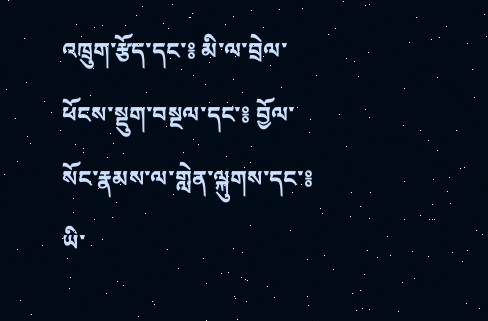འཁྲུག་རྩོད་དང་༔ མི་ལ་བྲེལ་ཕོངས་སྡུག་བསྔལ་དང་༔ བྱོལ་སོང་རྣམས་ལ་གླེན་ལྐུགས་དང་༔ ཡི་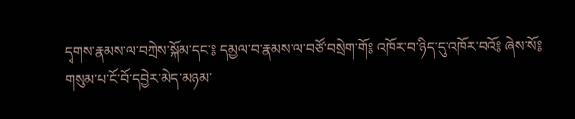དྭགས་རྣམས་ལ་བཀྲེས་སྐོམ་དང་༔ དམྱལ་བ་རྣམས་ལ་བཙོ་བསྲེག་གོ༔ འཁོར་བ་ཉིད་དུ་འཁོར་བའོ༔ ཞེས་སོ༔
གསུམ་པ་ངོ་བོ་དབྱེར་མེད་མཉམ་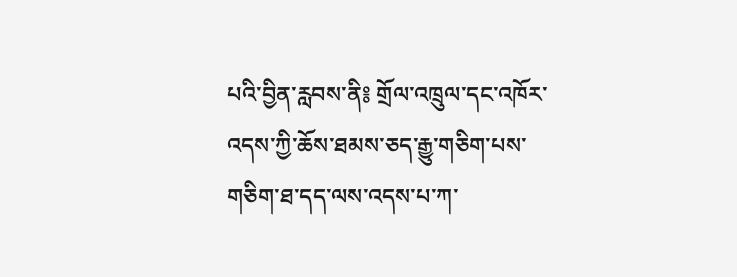པའི་བྱིན་རླབས་ནི༔ གྲོལ་འཁྲུལ་དང་འཁོར་འདས་ཀྱི་ཆོས་ཐམས་ཅད་རྒྱུ་གཅིག་པས་གཅིག་ཐ་དད་ལས་འདས་པ་ཀ་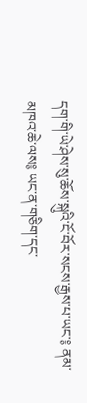དག་གི་ཡེ་ཤེས་སུ་ཆོས་སྐུའི་ངོ་བོར་སངས་རྒྱས་པ་ཡང་༔ ནམ་མཁའ་ཆེ་ལས༔ ཡང་ན་གཅིག་དང་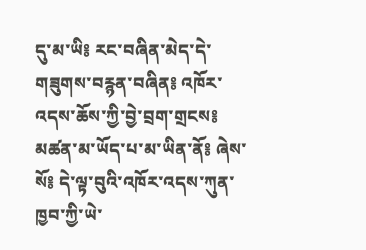དུ་མ་ཡི༔ རང་བཞིན་མེད་དེ་གཟུགས་བརྙན་བཞིན༔ འཁོར་འདས་ཆོས་ཀྱི་བྱེ་བྲག་གྲངས༔ མཚན་མ་ཡོད་པ་མ་ཡིན་ནོ༔ ཞེས་སོ༔ དེ་ལྟ་བུའི་འཁོར་འདས་ཀུན་ཁྱབ་ཀྱི་ཡེ་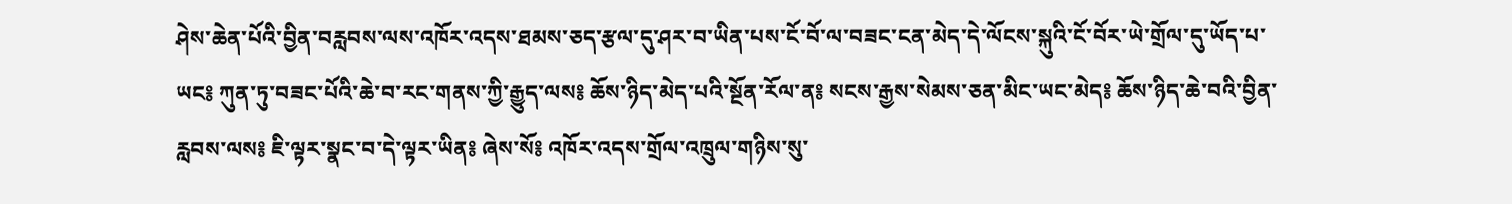ཤེས་ཆེན་པོའི་བྱིན་བརླབས་ལས་འཁོར་འདས་ཐམས་ཅད་རྩལ་དུ་ཤར་བ་ཡིན་པས་ངོ་བོ་ལ་བཟང་ངན་མེད་དེ་ལོངས་སྐུའི་ངོ་བོར་ཡེ་གྲོལ་དུ་ཡོད་པ་ཡང༔ ཀུན་ཏུ་བཟང་པོའི་ཆེ་བ་རང་གནས་ཀྱི་རྒྱུད་ལས༔ ཆོས་ཉིད་མེད་པའི་སྔོན་རོལ་ན༔ སངས་རྒྱས་སེམས་ཅན་མིང་ཡང་མེད༔ ཆོས་ཉིད་ཆེ་བའི་བྱིན་རླབས་ལས༔ ཇི་ལྟར་སྣང་བ་དེ་ལྟར་ཡིན༔ ཞེས་སོ༔ འཁོར་འདས་གྲོལ་འཁྲུལ་གཉིས་སུ་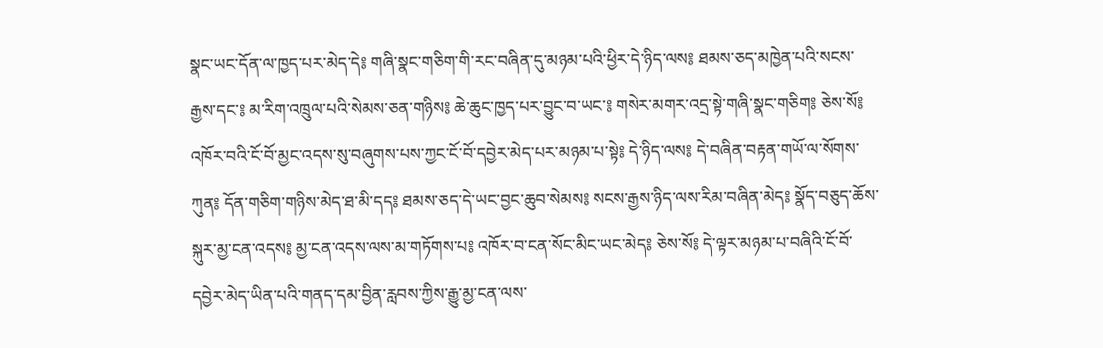སྣང་ཡང་དོན་ལ་ཁྱད་པར་མེད་དེ༔ གཞི་སྣང་གཅིག་གི་རང་བཞིན་དུ་མཉམ་པའི་ཕྱིར་དེ་ཉིད་ལས༔ ཐམས་ཅད་མཁྱེན་པའི་སངས་རྒྱས་དང་༔ མ་རིག་འཁྲུལ་པའི་སེམས་ཅན་གཉིས༔ ཆེ་ཆུང་ཁྱད་པར་བྱུང་བ་ཡང་༔ གསེར་མགར་འདྲ་སྟེ་གཞི་སྣང་གཅིག༔ ཅེས་སོ༔ འཁོར་བའི་ངོ་བོ་མྱང་འདས་སུ་བཞུགས་པས་ཀྱང་ངོ་བོ་དབྱེར་མེད་པར་མཉམ་པ་སྟེ༔ དེ་ཉིད་ལས༔ དེ་བཞིན་བརྟན་གཡོ་ལ་སོགས་ཀུན༔ དོན་གཅིག་གཉིས་མེད་ཐ་མི་དད༔ ཐམས་ཅད་དེ་ཡང་བྱང་ཆུབ་སེམས༔ སངས་རྒྱས་ཉིད་ལས་རིམ་བཞིན་མེད༔ སྣོད་བཅུད་ཆོས་སྐུར་མྱ་ངན་འདས༔ མྱ་ངན་འདས་ལས་མ་གཏོགས་པ༔ འཁོར་བ་ངན་སོང་མིང་ཡང་མེད༔ ཅེས་སོ༔ དེ་ལྟར་མཉམ་པ་བཞིའི་ངོ་བོ་དབྱེར་མེད་ཡིན་པའི་གནད་དམ་བྱིན་རླབས་ཀྱིས་རྒྱུ་མྱ་ངན་ལས་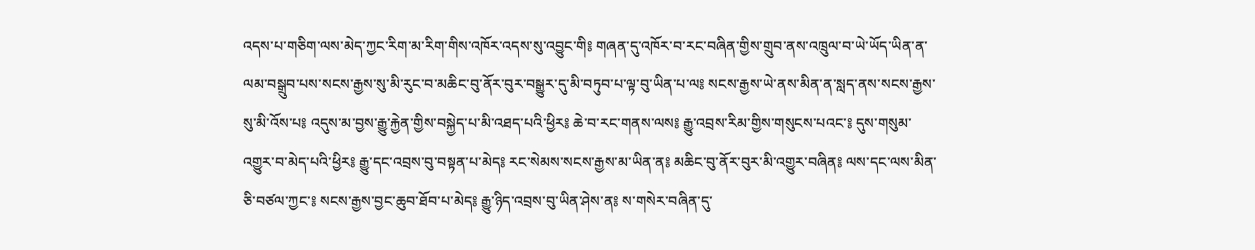འདས་པ་གཅིག་ལས་མེད་ཀྱང་རིག་མ་རིག་གིས་འཁོར་འདས་སུ་འབྱུང་གི༔ གཞན་དུ་འཁོར་བ་རང་བཞིན་གྱིས་གྲུབ་ནས་འཁྲུལ་བ་ཡེ་ཡོད་ཡིན་ན་ལམ་བསྒྲུབ་པས་སངས་རྒྱས་སུ་མི་རུང་བ་མཆིང་བུ་ནོར་བུར་བསྒྱུར་དུ་མི་བཏུབ་པ་ལྟ་བུ་ཡིན་པ་ལ༔ སངས་རྒྱས་ཡེ་ནས་མིན་ན་སླད་ནས་སངས་རྒྱས་སུ་མི་འོས་པ༔ འདུས་མ་བྱས་རྒྱུ་རྐྱེན་གྱིས་བསྐྱེད་པ་མི་འཐད་པའི་ཕྱིར༔ ཆེ་བ་རང་གནས་ལས༔ རྒྱུ་འབྲས་རིམ་གྱིས་གསུངས་པའང་༔ དུས་གསུམ་འགྱུར་བ་མེད་པའི་ཕྱིར༔ རྒྱུ་དང་འབྲས་བུ་བསྟན་པ་མེད༔ རང་སེམས་སངས་རྒྱས་མ་ཡིན་ན༔ མཆིང་བུ་ནོར་བུར་མི་འགྱུར་བཞིན༔ ལས་དང་ལས་མིན་ཅི་བཙལ་ཀྱང་༔ སངས་རྒྱས་བྱང་ཆུབ་ཐོབ་པ་མེད༔ རྒྱུ་ཉིད་འབྲས་བུ་ཡིན་ཤེས་ན༔ ས་གསེར་བཞིན་དུ་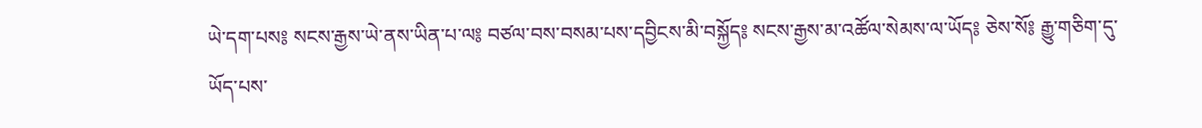ཡེ་དག་པས༔ སངས་རྒྱས་ཡེ་ནས་ཡིན་པ་ལ༔ བཙལ་བས་བསམ་པས་དབྱིངས་མི་བསྐྱོད༔ སངས་རྒྱས་མ་འཚོལ་སེམས་ལ་ཡོད༔ ཅེས་སོ༔ རྒྱུ་གཅིག་དུ་ཡོད་པས་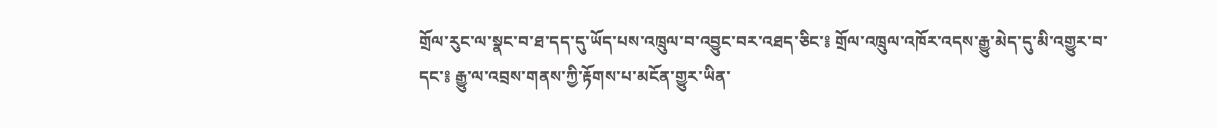གྲོལ་རུང་ལ་སྣང་བ་ཐ་དད་དུ་ཡོད་པས་འཁྲུལ་བ་འབྱུང་བར་འཐད་ཅིང་༔ གྲོལ་འཁྲུལ་འཁོར་འདས་རྒྱུ་མེད་དུ་མི་འགྱུར་བ་དང་༔ རྒྱུ་ལ་འབྲས་གནས་ཀྱི་རྟོགས་པ་མངོན་གྱུར་ཡིན་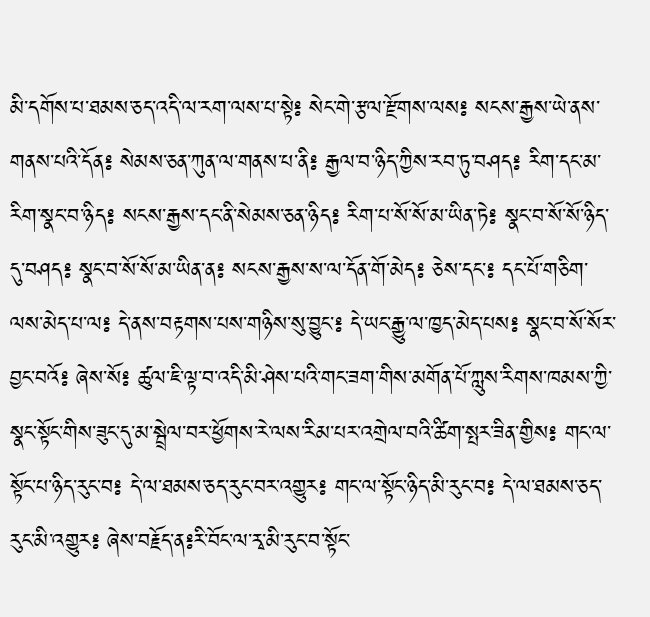མི་དགོས་པ་ཐམས་ཅད་འདི་ལ་རག་ལས་པ་སྟེ༔ སེང་གེ་རྩལ་རྫོགས་ལས༔ སངས་རྒྱས་ཡེ་ནས་གནས་པའི་དོན༔ སེམས་ཅན་ཀུན་ལ་གནས་པ་ནི༔ རྒྱལ་བ་ཉིད་ཀྱིས་རབ་ཏུ་བཤད༔ རིག་དང་མ་རིག་སྣང་བ་ཉིད༔ སངས་རྒྱས་དང་ནི་སེམས་ཅན་ཉིད༔ རིག་པ་སོ་སོ་མ་ཡིན་ཏེ༔ སྣང་བ་སོ་སོ་ཉིད་དུ་བཤད༔ སྣང་བ་སོ་སོ་མ་ཡིན་ན༔ སངས་རྒྱས་ས་ལ་དོན་གོ་མེད༔ ཅེས་དང་༔ དང་པོ་གཅིག་ལས་མེད་པ་ལ༔ དེ་ནས་བརྟགས་པས་གཉིས་སུ་བྱུང་༔ དེ་ཡང་རྒྱུ་ལ་ཁྱད་མེད་པས༔ སྣང་བ་སོ་སོར་བྱང་བའོ༔ ཞེས་སོ༔ ཚུལ་ཇི་ལྟ་བ་འདི་མི་ཤེས་པའི་གང་ཟག་གིས་མགོན་པོ་ཀླུས་རིགས་ཁམས་ཀྱི་སྣང་སྟོང་གིས་ཟུང་དུ་མ་སྦྲེལ་བར་ཕྱོགས་རེ་ལས་རིམ་པར་འགྲེལ་བའི་ཚིག་སྤར་ཟིན་གྱིས༔ གང་ལ་སྟོང་པ་ཉིད་རུང་བ༔ དེ་ལ་ཐམས་ཅད་རུང་བར་འགྱུར༔ གང་ལ་སྟོང་ཉིད་མི་རུང་བ༔ དེ་ལ་ཐམས་ཅད་རུང་མི་འགྱུར༔ ཞེས་བརྗོད་ན༔རི་བོང་ལ་རྭ་མི་རུང་བ་སྟོང་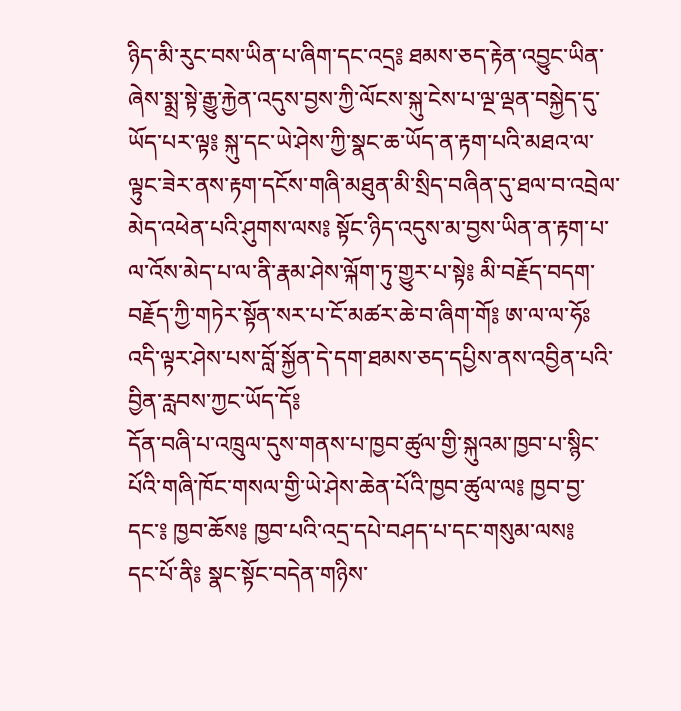ཉིད་མི་རུང་བས་ཡིན་པ་ཞིག་དང་འདྲ༔ ཐམས་ཅད་རྟེན་འབྱུང་ཡིན་ཞེས་སྨྲ་སྟེ་རྒྱུ་རྐྱེན་འདུས་བྱས་ཀྱི་ལོངས་སྐུ་ངེས་པ་ལྔ་ལྡན་བསྐྱེད་དུ་ཡོད་པར་ལྟ༔ སྐུ་དང་ཡེ་ཤེས་ཀྱི་སྣང་ཆ་ཡོད་ན་རྟག་པའི་མཐའ་ལ་ལྟུང་ཟེར་ནས་རྟག་དངོས་གཞི་མཐུན་མི་སྲིད་བཞིན་དུ་ཐལ་བ་འབྲེལ་མེད་འཕེན་པའི་ཤུགས་ལས༔ སྟོང་ཉིད་འདུས་མ་བྱས་ཡིན་ན་རྟག་པ་ལ་འོས་མེད་པ་ལ་ནི་རྣམ་ཤེས་ལྐོག་ཏུ་གྱུར་པ་སྟེ༔ མི་བརྗོད་བདག་བརྗོད་ཀྱི་གཏེར་སྟོན་སར་པ་ངོ་མཚར་ཆེ་བ་ཞིག་གོ༔ ཨ་ལ་ལ་ཧོཿ འདི་ལྟར་ཤེས་པས་བློ་སྐྱོན་དེ་དག་ཐམས་ཅད་དཔྱིས་ནས་འབྱིན་པའི་བྱིན་རླབས་ཀྱང་ཡོད་དོ༔
དོན་བཞི་པ་འཁྲུལ་དུས་གནས་པ་ཁྱབ་ཚུལ་གྱི་སྐུའམ་ཁྱབ་པ་སྙིང་པོའི་གཞི་ཁོང་གསལ་གྱི་ཡེ་ཤེས་ཆེན་པོའི་ཁྱབ་ཚུལ་ལ༔ ཁྱབ་བྱ་དང་༔ ཁྱབ་ཆོས༔ ཁྱབ་པའི་འདྲ་དཔེ་བཤད་པ་དང་གསུམ་ལས༔
དང་པོ་ནི༔ སྣང་སྟོང་བདེན་གཉིས་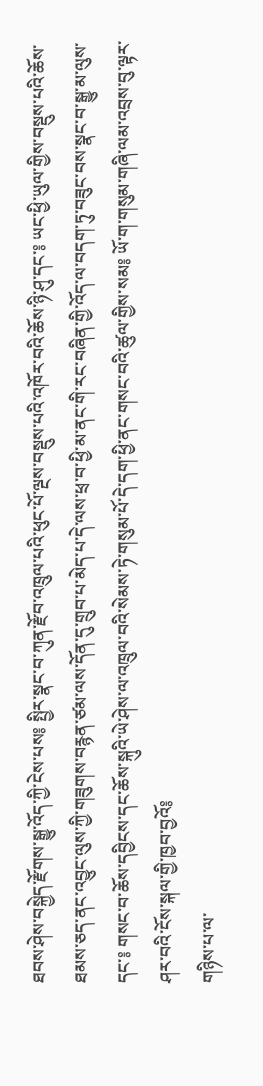ཐབས་ཤེས་བསྐྱེད་རྫོགས་སྒྱུ་འོད་ཀྱི་ངེས་པས༔ སྤྱིར་སྣང་བ་ཀུན་རྫོབ་འཁྲུལ་པའི་ཕུང་པོ་ལྔས་བསྡུས་པའི་འཁོར་བའི་ཆོས་ཉི་ཤུ་དང་༔ ཡང་ཕྱི་ཡུལ་གྱིས་བསྡུས་པའི་ཆོས་ཐམས་ཅད་ནང་འབྱུང་ལུས་ཀྱི་གཟུགས་བརྙན་ཙམ་ལས་དོན་དུ་གྲུབ་པ་མེད་པ་དེ་ལས་ཕྲ་བ་ཕྱི་མ་ནང་གི་རང་བཞིན་གྱི་འོད་ལ་བདག་ཏུ་བཟུང་བས་སྣང་བ་སྒྱུ་མ་ལུས་དང་༔ གསང་བ་ཆོས་དབྱིངས་དང་ཆོས་སྐུའི་ཡེ་ཤེས་ལ་འཁྲུལ་བའི་སེམས་ཏེ་གསུམ་པོ་དེ་དག་ཕྱི་ནང་གསང་བའི་ཚུལ་གྱིས་སམ༔ ཡོ་ག་གསུམ་གཞི་ལམ་འབྲས་བུ་ལྟར་ཤར་བའི་ངོས་སྐལ་གྱི་ཁྱབ་བྱའོ༔
གཉིས་པ་ལ་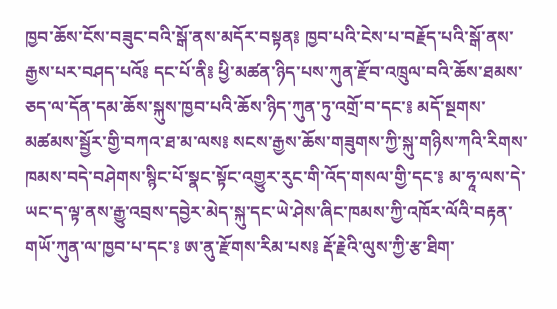ཁྱབ་ཆོས་ངོས་བཟུང་བའི་སྒོ་ནས་མདོར་བསྟན༔ ཁྱབ་པའི་ངེས་པ་བརྗོད་པའི་སྒོ་ནས་རྒྱས་པར་བཤད་པའོ༔ དང་པོ་ནི༔ ཕྱི་མཚན་ཉིད་པས་ཀུན་རྫོབ་འཁྲུལ་བའི་ཆོས་ཐམས་ཅད་ལ་དོན་དམ་ཆོས་སྐུས་ཁྱབ་པའི་ཆོས་ཉིད་ཀུན་ཏུ་འགྲོ་བ་དང་༔ མདོ་སྔགས་མཚམས་སྦྱོར་གྱི་བཀའ་ཐ་མ་ལས༔ སངས་རྒྱས་ཆོས་གཟུགས་ཀྱི་སྐུ་གཉིས་ཀའི་རིགས་ཁམས་བདེ་བཤེགས་སྙིང་པོ་སྣང་སྟོང་འགྱུར་རུང་གི་འོད་གསལ་གྱི་དང་༔ མ་ཧཱ་ལས་དེ་ཡང་ད་ལྟ་ནས་རྒྱུ་འབྲས་དབྱེར་མེད་སྐུ་དང་ཡེ་ཤེས་ཞིང་ཁམས་ཀྱི་འཁོར་ལོའི་བརྟན་གཡོ་ཀུན་ལ་ཁྱབ་པ་དང་༔ ཨ་ནུ་རྫོགས་རིམ་པས༔ རྡོ་རྗེའི་ལུས་ཀྱི་རྩ་ཐིག་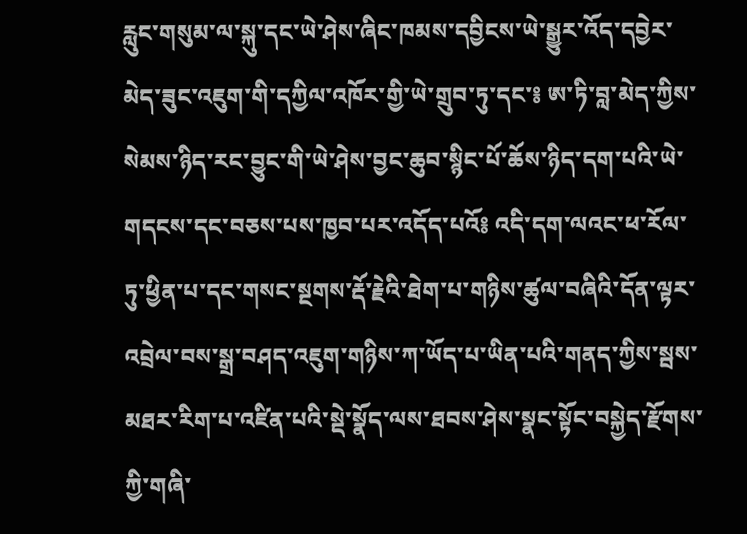རླུང་གསུམ་ལ་སྐུ་དང་ཡེ་ཤེས་ཞིང་ཁམས་དབྱིངས་ཡེ་སྒྱུར་འོད་དབྱེར་མེད་ཟུང་འཇུག་གི་དཀྱིལ་འཁོར་གྱི་ཡེ་གྲུབ་ཏུ་དང་༔ ཨ་ཏི་བླ་མེད་ཀྱིས་སེམས་ཉིད་རང་བྱུང་གི་ཡེ་ཤེས་བྱང་ཆུབ་སྙིང་པོ་ཆོས་ཉིད་དག་པའི་ཡེ་གདངས་དང་བཅས་པས་ཁྱབ་པར་འདོད་པའོ༔ འདི་དག་ལའང་ཕ་རོལ་ཏུ་ཕྱིན་པ་དང་གསང་སྔགས་རྡོ་རྗེའི་ཐེག་པ་གཉིས་ཚུལ་བཞིའི་དོན་ལྟར་འབྲེལ་བས་སྒྲ་བཤད་འཇུག་གཉིས་ཀ་ཡོད་པ་ཡིན་པའི་གནད་ཀྱིས་སྦས་མཐར་རིག་པ་འཛིན་པའི་སྡེ་སྣོད་ལས་ཐབས་ཤེས་སྣང་སྟོང་བསྐྱེད་རྫོགས་ཀྱི་གཞི་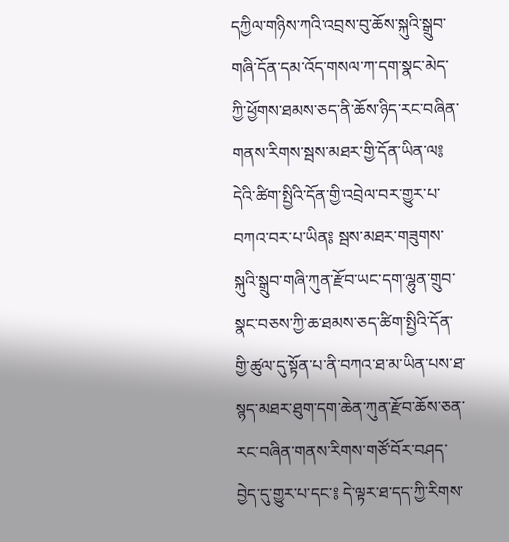དཀྱིལ་གཉིས་ཀའི་འབྲས་བུ་ཆོས་སྐུའི་སྒྲུབ་གཞི་དོན་དམ་འོད་གསལ་ཀ་དག་སྣང་མེད་ཀྱི་ཕྱོགས་ཐམས་ཅད་ནི་ཆོས་ཉིད་རང་བཞིན་གནས་རིགས་སྦས་མཐར་གྱི་དོན་ཡིན་ལ༔ དེའི་ཚིག་སྤྱིའི་དོན་གྱི་འབྲེལ་བར་གྱུར་པ་བཀའ་བར་པ་ཡིན༔ སྦས་མཐར་གཟུགས་སྐུའི་སྒྲུབ་གཞི་ཀུན་རྫོབ་ཡང་དག་ལྷུན་གྲུབ་སྣང་བཅས་ཀྱི་ཆ་ཐམས་ཅད་ཚིག་སྤྱིའི་དོན་གྱི་ཚུལ་དུ་སྟོན་པ་ནི་བཀའ་ཐ་མ་ཡིན་པས་ཐ་སྙད་མཐར་ཐུག་དག་ཆེན་ཀུན་རྫོབ་ཆོས་ཅན་རང་བཞིན་གནས་རིགས་གཙོ་བོར་བཤད་བྱེད་དུ་གྱུར་པ་དང་༔ དེ་ལྟར་ཐ་དད་ཀྱི་རིགས་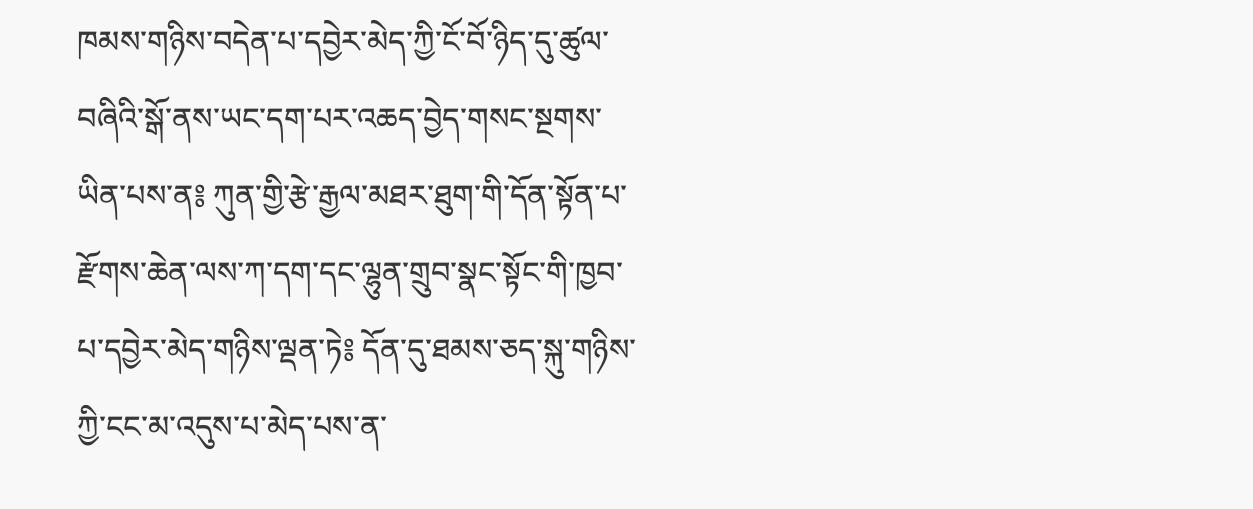ཁམས་གཉིས་བདེན་པ་དབྱེར་མེད་ཀྱི་ངོ་བོ་ཉིད་དུ་ཚུལ་བཞིའི་སྒོ་ནས་ཡང་དག་པར་འཆད་བྱེད་གསང་སྔགས་ཡིན་པས་ན༔ ཀུན་གྱི་རྩེ་རྒྱལ་མཐར་ཐུག་གི་དོན་སྟོན་པ་རྫོགས་ཆེན་ལས་ཀ་དག་དང་ལྷུན་གྲུབ་སྣང་སྟོང་གི་ཁྱབ་པ་དབྱེར་མེད་གཉིས་ལྡན་ཏེ༔ དོན་དུ་ཐམས་ཅད་སྐུ་གཉིས་ཀྱི་ངང་མ་འདུས་པ་མེད་པས་ན་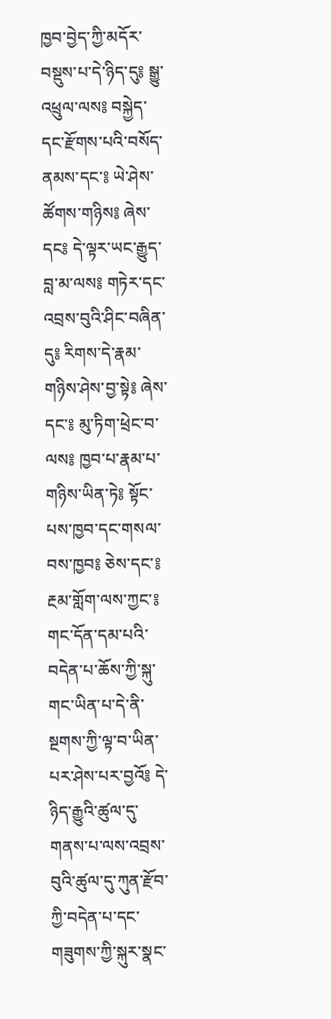ཁྱབ་བྱེད་ཀྱི་མདོར་བསྡུས་པ་དེ་ཉིད་དུ༔ སྒྱུ་འཕྲུལ་ལས༔ བསྐྱེད་དང་རྫོགས་པའི་བསོད་ནམས་དང་༔ ཡེ་ཤེས་ཚོགས་གཉིས༔ ཞེས་དང༔ དེ་ལྟར་ཡང་རྒྱུད་བླ་མ་ལས༔ གཏེར་དང་འབྲས་བུའི་ཤིང་བཞིན་དུ༔ རིགས་དེ་རྣམ་གཉིས་ཤེས་བྱ་སྟེ༔ ཞེས་དང་༔ མུ་ཏིག་ཕྲེང་བ་ལས༔ ཁྱབ་པ་རྣམ་པ་གཉིས་ཡིན་ཏེ༔ སྟོང་པས་ཁྱབ་དང་གསལ་བས་ཁྱབ༔ ཅེས་དང་༔ རྔམ་གློག་ལས་ཀྱང་༔ གང་དོན་དམ་པའི་བདེན་པ་ཆོས་ཀྱི་སྐུ་གང་ཡིན་པ་དེ་ནི་སྔགས་ཀྱི་ལྟ་བ་ཡིན་པར་ཤེས་པར་བྱའོ༔ དེ་ཉིད་རྒྱུའི་ཚུལ་དུ་གནས་པ་ལས་འབྲས་བུའི་ཚུལ་དུ་ཀུན་རྫོབ་ཀྱི་བདེན་པ་དང་གཟུགས་ཀྱི་སྐུར་སྣང་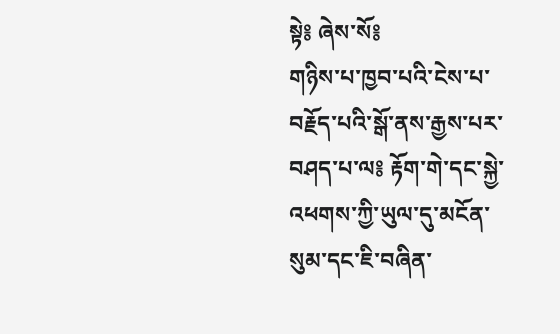སྟེ༔ ཞེས་སོ༔
གཉིས་པ་ཁྱབ་པའི་ངེས་པ་བརྗོད་པའི་སྒོ་ནས་རྒྱས་པར་བཤད་པ་ལ༔ རྟོག་གེ་དང་སྐྱེ་འཕགས་ཀྱི་ཡུལ་དུ་མངོན་སུམ་དང་ཇི་བཞིན་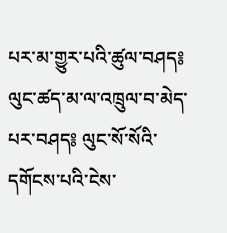པར་མ་གྱུར་པའི་ཚུལ་བཤད༔ ལུང་ཚད་མ་ལ་འཁྲུལ་བ་མེད་པར་བཤད༔ ལུང་སོ་སོའི་དགོངས་པའི་ངེས་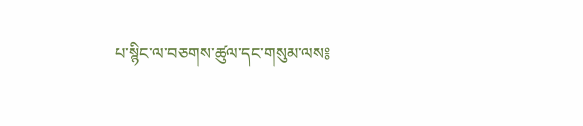པ་སྙིང་ལ་བཅགས་ཚུལ་དང་གསུམ་ལས༔